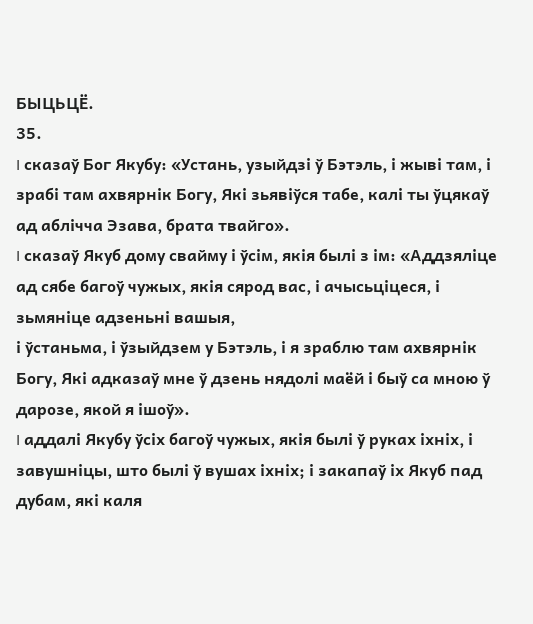БЫЦЬЦЁ.
35.
I сказаў Бог Якубу: «Устань, узыйдзі ў Бэтэль, і жыві там, і зрабі там ахвярнік Богу, Які зьявіўся табе, калі ты ўцякаў ад аблічча Эзава, брата твайго».
I сказаў Якуб дому свайму і ўсім, якія былі з ім: «Аддзяліце ад сябе багоў чужых, якія сярод вас, і ачысьціцеся, і зьмяніце адзеньні вашыя,
і ўстаньма, і ўзыйдзем у Бэтэль, і я зраблю там ахвярнік Богу, Які адказаў мне ў дзень нядолі маёй і быў са мною ў дарозе, якой я ішоў».
I аддалі Якубу ўсіх багоў чужых, якія былі ў руках іхніх, і завушніцы, што былі ў вушах іхніх; і закапаў іх Якуб пад дубам, які каля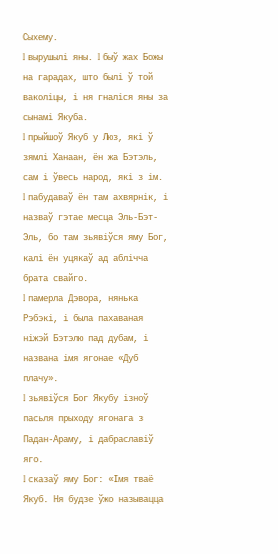Сыхему.
I вырушылі яны. I быў жах Божы на гарадах, што былі ў той ваколіцы, і ня гналіся яны за сынамі Якуба.
I прыйшоў Якуб у Люз, які ў зямлі Ханаан, ён жа Бэтэль, сам і ўвесь народ, які з ім.
I пабудаваў ён там ахвярнік, і назваў гэтае месца Эль-Бэт-Эль, бо там зьявіўся яму Бог, калі ён уцякаў ад аблічча брата свайго.
I памерла Дэвора, нянька Рэбэкі, і была пахаваная ніжэй Бэтэлю пад дубам, і названа імя ягонае «Дуб плачу».
I зьявіўся Бог Якубу ізноў пасьля прыходу ягонага з Падан-Араму, і дабраславіў яго.
I сказаў яму Бог: «Імя тваё Якуб. Ня будзе ўжо называцца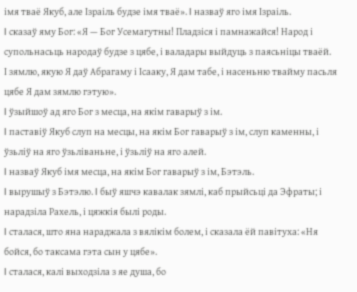імя тваё Якуб, але Ізраіль будзе імя тваё». I назваў яго імя Ізраіль.
I сказаў яму Бог: «Я — Бог Усемагутны! Пладзіся і памнажайся! Народ і супольнасьць народаў будзе з цябе, і валадары выйдуць з паясьніцы тваёй.
І зямлю, якую Я даў Абрагаму і Ісааку, Я дам табе, і насеньню твайму пасьля цябе Я дам зямлю гэтую».
I ўзыйшоў ад яго Бог з месца, на якім гаварыў з ім.
I паставіў Якуб слуп на месцы, на якім Бог гаварыў з ім, слуп каменны, і ўзьліў на яго ўзьліваньне, і ўзьліў на яго алей.
I назваў Якуб імя месца, на якім Бог гаварыў з ім, Бэтэль.
I вырушыў з Бэтэлю. I быў яшчэ кавалак зямлі, каб прыйсьці да Эфраты; і нарадзіла Рахель, і цяжкія былі роды.
I сталася, што яна нараджала з вялікім болем, і сказала ёй павітуха: «Ня бойся, бо таксама гэта сын у цябе».
I сталася, калі выходзіла з яе душа, бо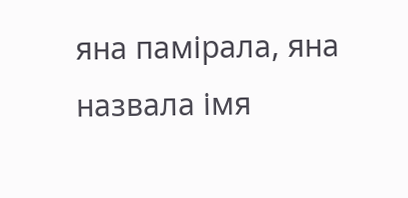яна памірала, яна назвала імя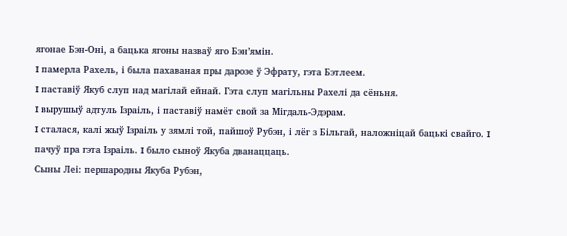ягонае Бэн-Оні, а бацька ягоны назваў яго Бэн’ямін.
I памерла Рахель, і была пахаваная пры дарозе ў Эфрату, гэта Бэтлеем.
I паставіў Якуб слуп над магілай ейнай. Гэта слуп магільны Рахелі да сёньня.
I вырушыў адтуль Ізраіль, і паставіў намёт свой за Мігдаль-Эдэрам.
I сталася, калі жыў Ізраіль у зямлі той, пайшоў Рубэн, і лёг з Більгай, наложніцай бацькі свайго. I пачуў пра гэта Ізраіль. I было сыноў Якуба дванаццаць.
Сыны Леі: першародны Якуба Рубэн,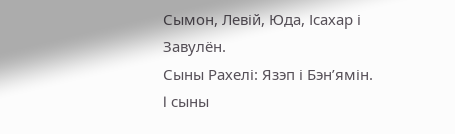Сымон, Левій, Юда, Ісахар і Завулён.
Сыны Рахелі: Язэп і Бэн’ямін.
I сыны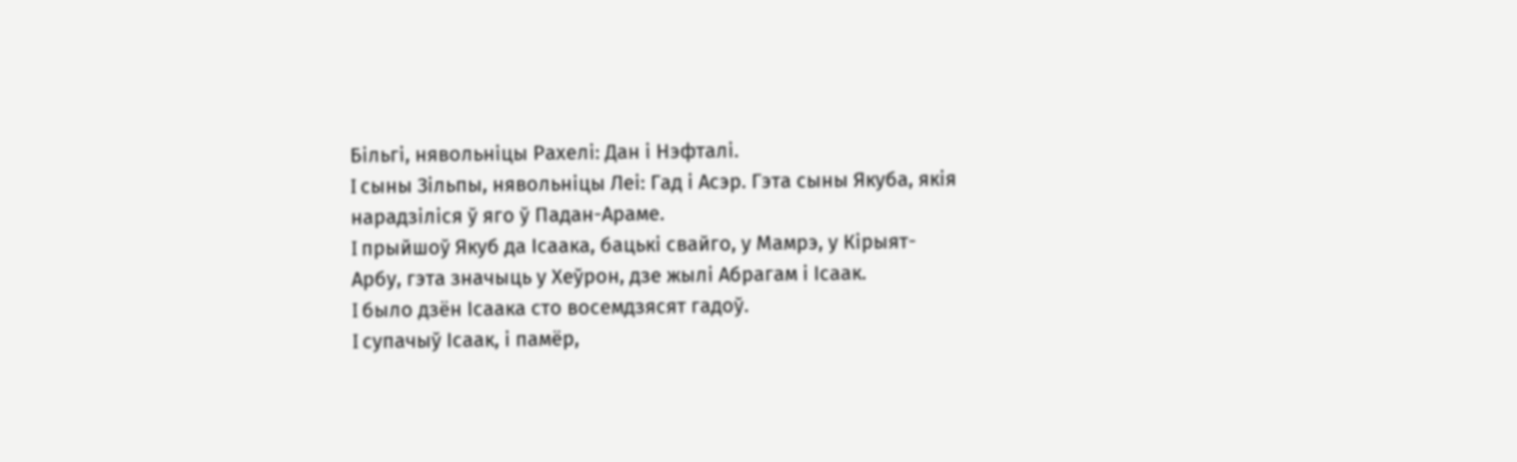Більгі, нявольніцы Рахелі: Дан і Нэфталі.
I сыны Зільпы, нявольніцы Леі: Гад і Асэр. Гэта сыны Якуба, якія нарадзіліся ў яго ў Падан-Араме.
I прыйшоў Якуб да Ісаака, бацькі свайго, у Мамрэ, у Кірыят-Арбу, гэта значыць у Хеўрон, дзе жылі Абрагам і Ісаак.
I было дзён Ісаака сто восемдзясят гадоў.
I супачыў Ісаак, і памёр,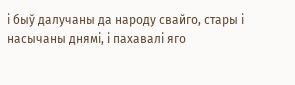і быў далучаны да народу свайго, стары і насычаны днямі, і пахавалі яго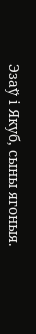Эзаў і Якуб, сыны ягоныя.